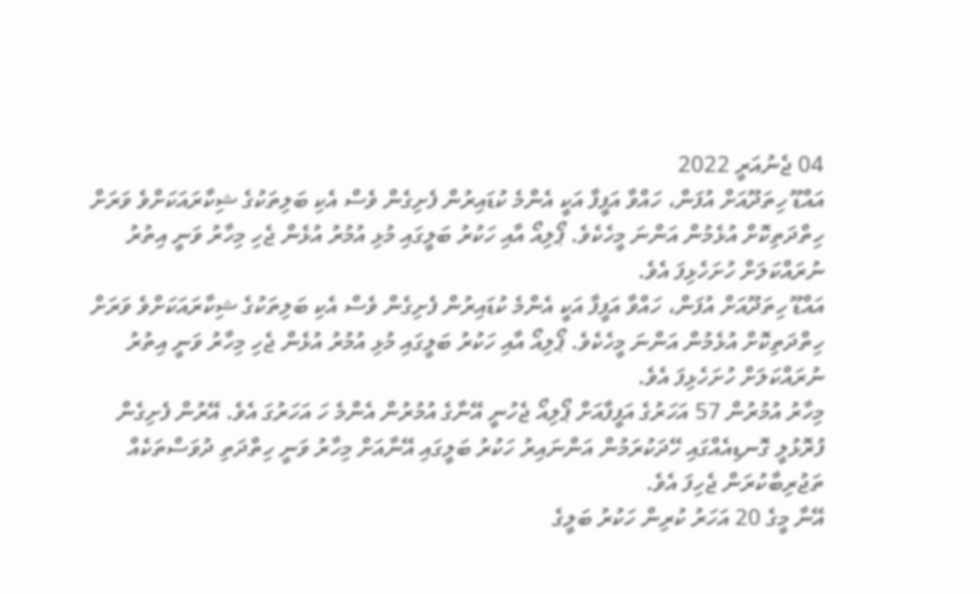04 ޖެނުއަރީ 2022
އައްޑޫ ހިތަދޫއަށް އުފަން، ހައްވާ އަފީފާ އަކީ އެންމެ ކުޑައިރުން ފެށިގެން ވެސް އެކި ބަލިތަކުގެ ޝިކާރައަކަށްވެ ވަރަށް ހިތްދަތިކޮށް އުޅެމުން އަންނަ މީހެކެވެ. ޕޯލިއޯ އާއި ހަކުރު ބަލީގައި މުޅި އުމުރު އުޅެން ޖެހި މިހާރު ވަނީ އިތުރު ނުރައްކަލަށް ހުށަހެޅިފަ އެވެ.
އައްޑޫ ހިތަދޫއަށް އުފަން، ހައްވާ އަފީފާ އަކީ އެންމެ ކުޑައިރުން ފެށިގެން ވެސް އެކި ބަލިތަކުގެ ޝިކާރައަކަށްވެ ވަރަށް ހިތްދަތިކޮށް އުޅެމުން އަންނަ މީހެކެވެ. ޕޯލިއޯ އާއި ހަކުރު ބަލީގައި މުޅި އުމުރު އުޅެން ޖެހި މިހާރު ވަނީ އިތުރު ނުރައްކަލަށް ހުށަހެޅިފަ އެވެ.
މިހާރު އުމުރުން 57 އަހަރުގެ އަފީފާއަށް ޕޯލިއޯ ޖެހުނީ އޭނާގެ އުމުރުން އެންމެ ހަ އަހަރުގަ އެވެ. އޭރުން ފެށިގެން ފުރޮޅުލީ ގޮނޑިއެއްގައި ހޭދަކުރަމުން އަންނައިރު ހަކުރު ބަލީގައި އޭނާއަށް މިހާރު ވަނީ ހިތްދަތި ދުވަސްތަކެއް ތަޖުރިބާކުރަން ޖެހިފަ އެވެ.
އޭނާ މީގެ 20 އަހަރު ކުރިން ހަކުރު ބަލީގެ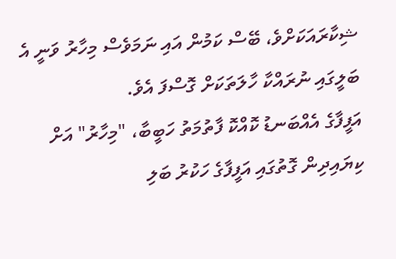ޝިކާރައަކަށްވެ، ބޭސް ކަމުން އައި ނަމަވެސް މިހާރު ވަނީ އެ ބަލީގައި ނުރައްކާ ހާލަތަކަށް ގޮސްފަ އެވެ.
އަފީފާގެ އެއްބަނޑު ކޮއްކޮ ފާތުމަތު ހަބީބާ، "މިހާރު" އަށް ކިޔައިދިން ގޮތުގައި އަފީފާގެ ހަކުރު ބަލި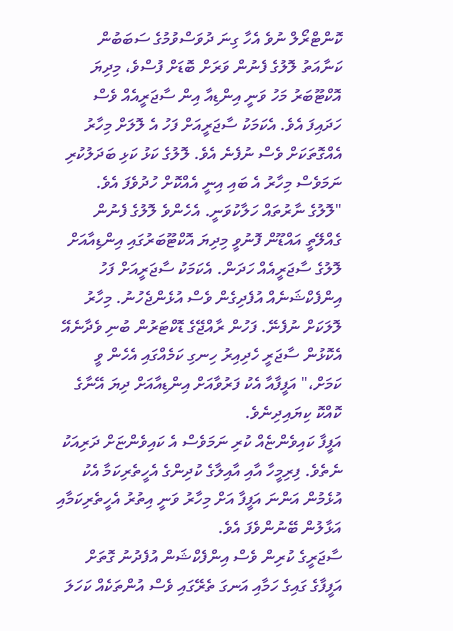ކޮންޓްރޯލް ނުވެ އެހާ ގިނަ ދުވަސްވުމުގެ ސަބަބުން ކަނާއަތު ލޮލުގެ ފެނުން ވަރަށް ބޮޑަށް ފުސްވެ، މިދިޔަ އޮކްޓޫބަރު މަހު ވަނީ އިންޑިއާ އިން ސާޖަރީއެއް ވެސް ހަދައިފަ އެވެ. އެކަމަކު ސާޖަރީއަށް ފަހު އެ ލޮލަށް މިހާރު އެއްގޮތަކަށް ވެސް ނުފެނެ އެވެ. ލޮލުގެ ކަޅު ކަޅި ބަދަލުކުރި ނަމަވެސް މިހާރު އެ ބައި އިނީ އެއްކޮށް ހުދުވެފަ އެވެ.
"ލޮލުގެ ނާރުތައް ހަލާކުވަނީ. އެހެންވެ ލޮލުގެ ފެނުން ގެއްލޭތީ އައްޑޫން ފޮނުވީ މިދިޔަ އޮކްޓޫބަރުގައި އިންޑިއާއަށް ލޮލުގެ ސާޖަރީއެއް ހަދަން. އެކަމަކު ސާޖަރީއަށް ފަހު އިންފެކްޝަނެއް އުފެދިގެން ވެސް އުޅެންޖެހުނު. މިހާރު ލޮލަކަށް ނުފެނޭ. ފަހުން ރާއްޖޭގެ ޑޮކްޓަރުން ބުނި ވެދާނެއޭ އެކޮޅުން ސާޖަރީ ހެދިއިރު ހިނގި ކަމެއްގައި އެހެން ވީ ކަމަށް،" އަފީފާއާ އެކު ފަރުވާއަށް އިންޑިއާއަށް ދިޔަ އޭނާގެ ކޮއްކޮ ކިޔައިދިނެވެ.
އަފީފާ ކައިވެންޏެއް ކުރި ނަމަވެސް އެ ކައިވެންޏަށް ދަރިއަކު ނެތެވެ. ފިރިމީހާ އާއި އާއިލާގެ ކުދިންގެ އެހީތެރިކަމާ އެކު އުޅެމުން އަންނަ އަފީފާ އަށް މިހާރު ވަނީ އިތުރު އެހީތެރިކަމާއި އަޅާލުން ބޭނުންވެފަ އެވެ.
ސާޖަރީގެ ކުރިން ވެސް އިންފެކްޝަން އުފެދުނު ގޮތަށް އަފީފާގެ ގައިގެ ހަމާއި އަނގަ ތެރޭގައި ވެސް އުންތަކެއް ކަހަލަ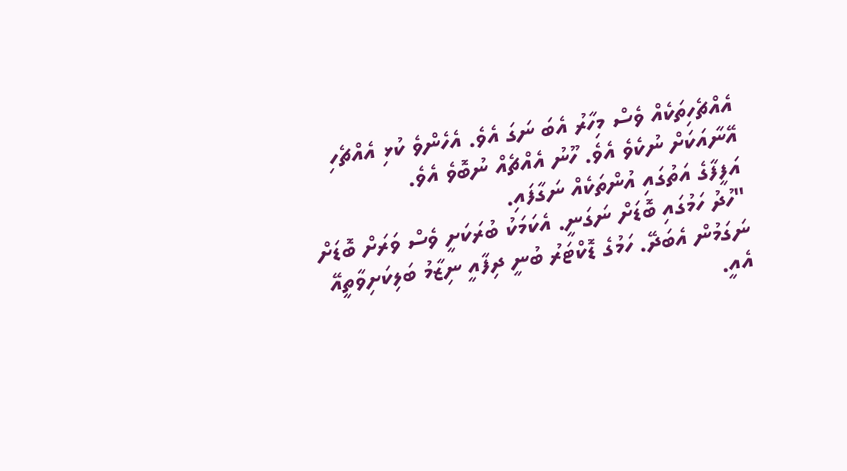އެއްޗެހިތަކެއް ވެސް މިހާރު އެބަ ނަގަ އެވެ. އެހެންވެ ކުޅި އެއްޗެހި އޭނާއަކަށް ނުކެވެ އެވެ. ހޫނު އެއްޗެއް ނުބޮވެ އެވެ.
އަފީފާގެ އަތުގައި އުންތަކެއް ނަގާފައި.
"ހުދު ހަމުގައި ބޮޑަށް ނަގަނީ. އެކަމަކު ބުރަކަށީ ވެސް ވަރަށް ބޮޑަށް ނަގަމުން އެބަދޭ. ހަމުގެ ޑޮކްޓަރު ބުނީ ދިފާއީ ނިޒާމު ބަލިކަށިވާތީއޭ އެއީ.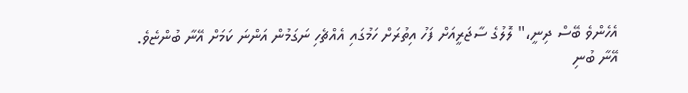އެހެންވެ ބޭސް ދިނީ،" ލޮލުގެ ސާޖަރީއަށް ފަހު އިތުރަށް ހަމުގައި އެއްޗެހި ނަގަމުން އަންނަ ކަމަށް އޭނާ ބުންޏެވެ.
އޭނާ ބުނި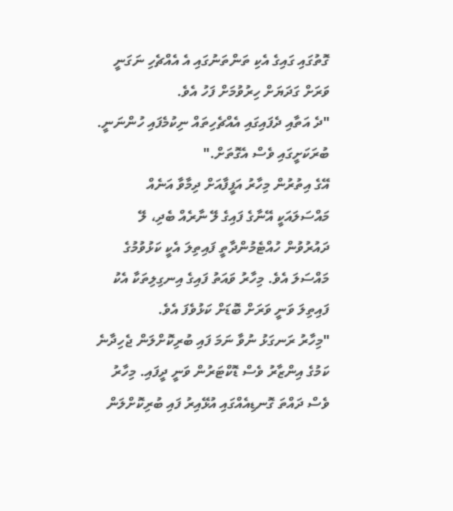ގޮތުގައި ގައިގެ އެކި ތަންތަނުގައި އެ އެއްޗެހި ނަގަނީ ވަރަށް ގަދަޔަށް ހިރުވުމަށް ފަހު އެވެ.
"ދެ އަތާއި ދެފައިގައި އެއްޗެހިތައް ނިކުމެފައި ހުންނަނީ. ބުރަކަށީގައި ވެސް އެގޮތަށް."
އޭގެ އިތުރުން މިހާރު އަފީފާއަށް ދިމާވާ އަނެއް މައްސަލައަކީ އޭނާގެ ފައިގެ ލޭ ނާރެއް ބެދި، ލޭ ދައުރުވުން ހުއްޓެމުންދާތީ ފައިތިލަ އެކީ ކަޅުވުމުގެ މައްސަލަ އެވެ. މިހާރު ވައަތު ފައިގެ އިނގިލިތަކާ އެކު ފައިތިލަ ވަނީ ވަރަށް ބޮޑަށް ކަޅުވެފަ އެވެ.
"މިހާރު ރަނގަޅު ނުވާ ނަމަ ފައި ބުރިކޮށްލަން ޖެހިދާނެ ކަމުގެ އިންޒާރު ވެސް ޑޮކްޓަރުން ވަނީ ދީފައި. މިހާރު ވެސް ދައްތަ ގޮނޑިއެއްގައި އުޅޭއިރު ފައި ބުރިކޮށްލަން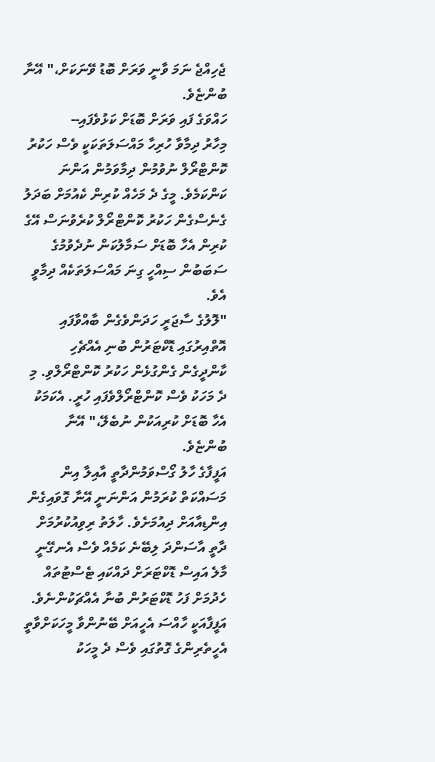ޖެހިއްޖެ ނަމަ ވާނީ ވަރަށް ބޮޑު ވޭނަކަށް،" އޭނާ ބުންޏެވެ.
ހައްވަގެ ފައި ވަރަށް ބޮޑަށް ކަޅުވެފައި--
މިހާރު ދިމާވާ ހުރިހާ މައްސަލަތަކަކީ ވެސް ހަކުރު ކޮންޓްރޯލް ނުވުމުން ދިމާވަމުން އަންނަ ކަންކަމެވެ. މީގެ ދެ މަހެއް ކުރިން ކެއުމަށް ބަދަލު ގެނެސްގެން ހަކުރު ކޮންޓްރޯލް ކުރެވުނަސް އޭގެ ކުރިން އެހާ ބޮޑަށް ސަމާލުކަން ނުދެވުމުގެ ސަބަބުން ސިއްހީ ގިނަ މައްސަލަތަކެއް ދިމާވީ އެވެ.
"ލޮލުގެ ސާޖަރީ ހަދަންވެގެން ބާއްވާފައި އޮތްއިރުގައި ޑޮކްޓަރުން ބުނި އެއްޗެހި ކާންދީގެން ގެންގުޅެން ހަކުރު ކޮންޓްރޯލްވި. މި ދެ މަހަކު ވެސް ކޮންޓްރޯލްވެފައި ހުރީ. އެކަމަކު އެހާ ބޮޑަށް ކުރިއަކުން ނުބެލޭ،" އޭނާ ބުންޏެވެ.
އަފީފާގެ ހާލު ގޯސްވަމުންދާތީ އާއިލާ އިން މަސައްކަތް ކުރަމުން އަންނަނީ އޭނާ ގޮވައިގެން އިންޑިއާއަށް ދިއުމަށެވެ. ހާލަތު ރިވިއުކުރުމަށް ދާތީ އާސަންދަ ލިބޭނެ ކަމެއް ވެސް އެނގޭނީ މާލެ އައިސް ޑޮކްޓަރަށް ދައްކައި ޓެސްޓުތައް ހެދުމަށް ފަހު ޑޮކްޓަރުން ބުނާ އެއްޗަކުންނެވެ.
އަފީފާއަކީ ހާއްސަ އެހީއަށް ބޭނުންވާ މީހަކަށްވާތީ އެހީތެރިންގެ ގޮތުގައި ވެސް ދެ މީހަކު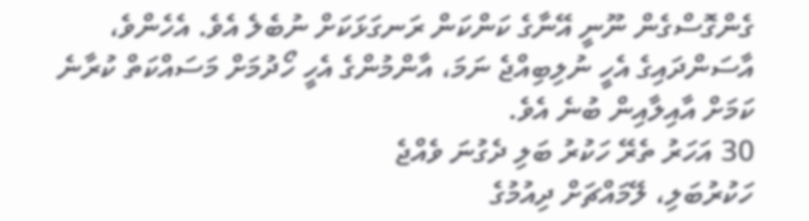ގެންގޮސްގެން ނޫނީ އޭނާގެ ކަންކަން ރަނގަޅަކަށް ނުބެލެ އެވެ. އެހެންވެ، އާސަންދައިގެ އެހީ ނުލިބިއްޖެ ނަމަ، އާންމުންގެ އެހީ ހޯދުމަށް މަސައްކަތް ކުރާނެ ކަމަށް އާއިލާއިން ބުނެ އެވެ.
30 އަހަރު ތެރޭ ހަކުރު ބަލި ދެގުނަ ވެއްޖެ
ހަކުރުބަލި، ލޭމައްޗަށް ދިއުމުގެ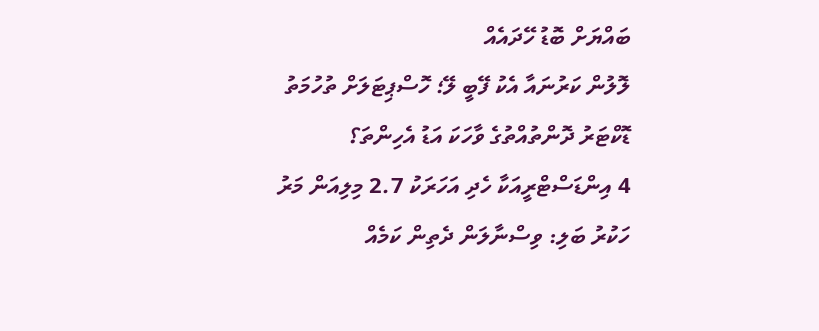ބައްޔަށް ބޮޑު ހޭދައެއް
ލޮލުން ކަރުނައާ އެކު ފޭބީ ލޭ؛ ހޮސްޕިޓަލަށް ތުހުމަތު
ޑޮކްޓަރު ދޮންތުއްތުގެ ވާހަކަ އަޑު އެހިންތަ؟
4 އިންޑަސްޓްރީއަކާ ހެދި އަހަރަކު 2.7 މިލިއަން މަރު
ހަކުރު ބަލި: ވިސްނާލަން ދެތިން ކަމެއް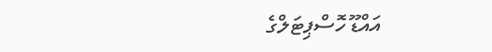އައްޑޫ ހޮސްޕިޓަލްގެ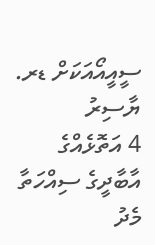ސީއީއޯއަކަށް ޑރ. ޔާސިރު
4 އަތޮޅެއްގެ އާބާދީގެ ސިއްހަތާ މެދު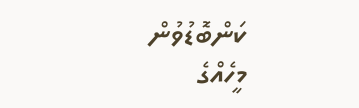ކަންބޮޑުވުން
މީހެއްގެ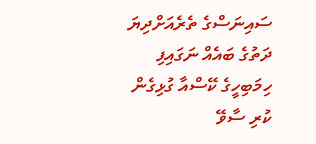ސައިނަސްގެ ތެރެއަށްދިޔަ ދަތުގެ ބައެއް ނަގައިފި
ހިމަބިހީގެ ކޭސްއާ ގުޅިގެން ކުރި ސާވޭ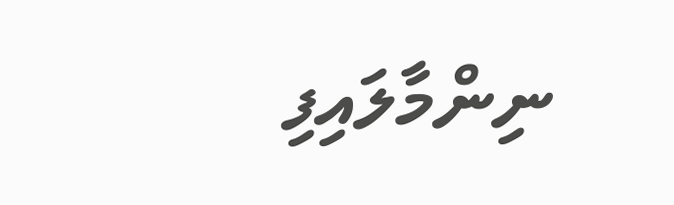ނިންމާލައިފި